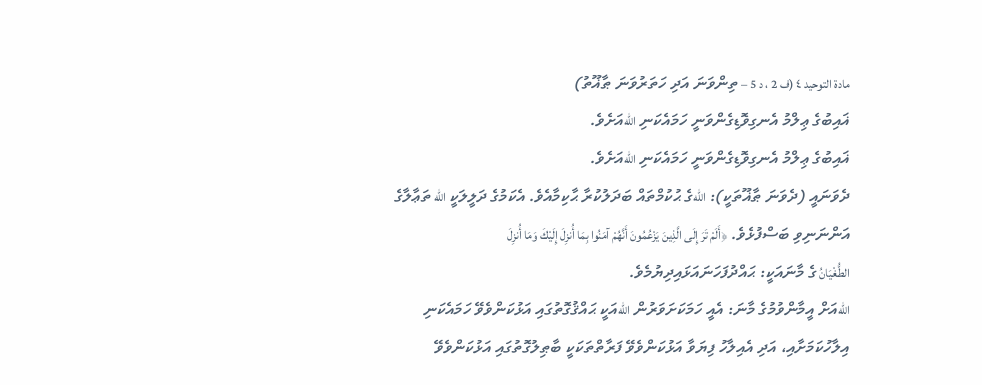مادة التوحيد ٤ (ف 2 ، د 5 – ތިންވަނަ އަދި ހަތަރުވަނަ ޠާޣޫތު)
ޣައިބުގެ ޢިލްމު އެނގިވޮޑިގެންވަނީ ހަމައެކަނި اللهއަށެވެ.
ޣައިބުގެ ޢިލްމު އެނގިވޮޑިގެންވަނީ ހަމައެކަނި اللهއަށެވެ.
ދެވަނައީ (ދެވަނަ ޠާޣޫތަކީ): اللهގެ ޙުކުމްތައް ބަދަލުކުރާ ޙާކިމާއެވެ. އެކަމުގެ ދަލީލަކީ الله ތަޢާލާގެ އަންނަނިވި ބަސްފުޅެވެ. ﴿أَلَمْ تَرَ إِلَى الَّذِينَ يَزْعُمُونَ أَنَّهُمْ آمَنُوا بِمَا أُنزِلَ إِلَيْكَ وَمَا أُنزِلَ
الطُّغْيَانُ ގެ މާނައަކީ: ޙައްދުފަހަނައަޅައިދިޔުމެވެ.
اللهއަށް އީމާންވުމުގެ މާނަ: އެއީ ހަމަކަށަވަރުން اللهއަކީ ޙައްޤުގޮތުގައި އަޅުކަންވެވޭ ހަމައެކަނި އިލާހުކަމަށާއި، އަދި އެއިލާހު ފިޔަވާ އަޅުކަންވެވޭ ފަރާތްތަކަކީ ބާޠިލުގޮތުގައި އަޅުކަންވެވޭ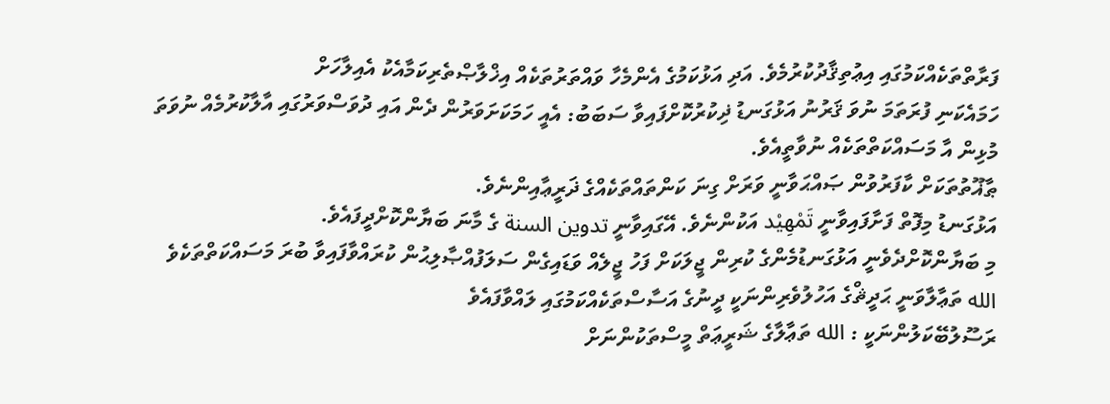ފަރާތްތަކެއްކަމުގައި އިޢުތިޤާދުކުރުމެވެ. އަދި އަޅުކަމުގެ އެންމެހާ ވައްތަރުތަކެއް އިޚްލާޞްތެރިކަމާއެކު އެއިލާހަށް
ހަމައެކަނި ފުރަތަމަ ނުވަ ޤަރުނު އަޅުގަނޑު ޛިކުރުކޮށްފައިވާ ސަބަބު: އެއީ ހަމަކަށަވަރުން ދެން އައި ދުވަސްވަރުގައި އާލާކުރުމެއް ނުވަތަ މުޅިން އާ މަސައްކަތްތަކެއް ނުވާތީއެވެ.
ޠާޣޫތުތަކަށް ކާފަރުވުން ޞައްޙަވާނީ ވަރަށް ގިނަ ކަންތައްތަކެއްގެ ޛަރީޢާއިންނެވެ.
އަޅުގަނޑު މިފޮތް ފަށާފައިވާނީ تَمْهِيْد އަކުންނެވެ. އޭގައިވާނީ تدوين السنة ގެ މާނަ ބަޔާންކޮށްދީފައެވެ.
މި ބަޔާންކޮށްދެވެނީ އަޅުގަނޑުމެންގެ ކުރިން ޖީލަކަށް ފަހު ޖީލެއް ވަޑައިގެން ސަލަފުއްޞާލިޙުން ކުރައްވާފައިވާ ބުރަ މަސައްކަތްތަކެވެ
الله ތަޢާލާވަނީ ޙަދީޘްގެ އަހުލުވެރިންނަކީ ދީނުގެ އަސާސްތަކެއްކަމުގައި ލައްވާފައެވެ
ރަސޫލުބޭކަލުންނަކީ : الله ތަޢާލާގެ ޝަރީޢަތް މީސްތަކުންނަށް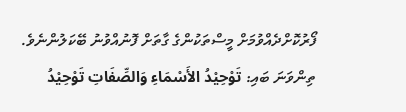ފޯރުކޮށްދެއްވުމަށް މީސްތަކުންގެ ގާތަށް ފޮނުއްވުނު ބޭކަލުންނެވެ.
ތިންވަނަ ބައި: تَوْحِيْدُ الأَسْمَاءِ وَالصِّفَاتِ تَوْحِيْدُ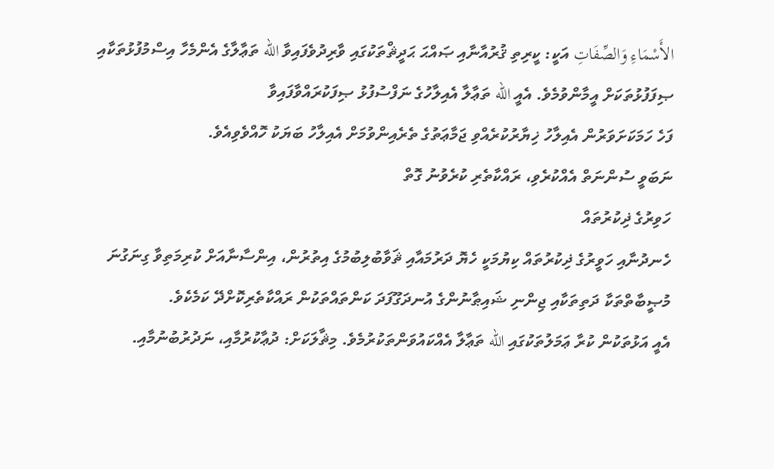الأَسْمَاءِ وَالصِّفَاتِ އަކީ: ކީރިތި ޤުރުއާނާއި ޞައްޙަ ޙަދީޘްތަކުގައި ވާރިދުވެފައިވާ الله ތަޢާލާގެ އެންމެހާ އިސްމުފުޅުތަކާއި ޞިފަފުޅުތަކަށް އީމާންވުމެވެ. އެއީ الله ތަޢާލާ އެއިލާހުގެ ނަފްސުފުޅު ޞިފަކުރައްވާފައިވާ
ފަހެ ހަމަކަށަވަރުން އެއިލާހު ޚިޔާރުކުރެއްވި ޖަމާޢަތުގެ ތެރެއިންވުމަށް އެއިލާހު ބަޔަކު ހޮއްވެވިއެވެ.
ނަބަވީ ސުންނަތް އެއްކުރެވި، ރައްކާތެރި ކުރެވުނު ގޮތް
ހަވިރުގެ ޛިކުރުތައް
ހެނދުނާއި ހަވީރުގެ ޛިކުރުތައް ކިޔުމަކީ ހެޔޮ ދަރުމައާއި ޘަވާބުލިބުމުގެ އިތުރުން، އިންސާނާއަށް ކުރިމަތިވާ ގިނަގުނަ މުޞީބާތްތަކާ ދަތިތަކާއި ޖިންނި ޝައިޠާނުންގެ އުނދަގޫފަދަ ކަންތައްތަކުން ރައްކާތެރިކޮށްދޭ ކަމެކެވެ.
އެއީ އަޅުތަކުން ކުރާ ޢަމަލުތަކުގައި الله ތަޢާލާ އެއްކައުވަންތަކުރުމެވެ. މިޘާލަކަށް: ދުޢާކުރުމާއި، ނަދުރުބުނުމާއި.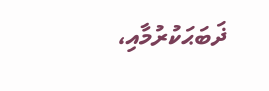ޛަބަޙަކުރުމާއި،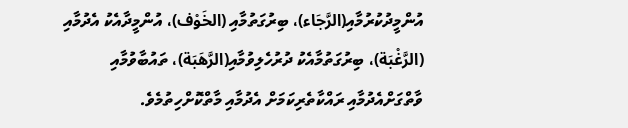އުންމީދުކުރުމާއި(الرَّجَاء)، ބިރުގަތުމާއި (الخَوْف)، އުންމީދާއެކު އެދުމާއި (الرَّغْبَة)، ބިރުގަތުމާއެކު ދުރުހެލިވުމާއި(الرَّهَبَة)، ތައުބާވުމާއި ވާތްގަށްއެދުމާއި ރައްކާތެރިކަމަށް އެދުމާއި މާތްކޮށްހިތުމެވެ.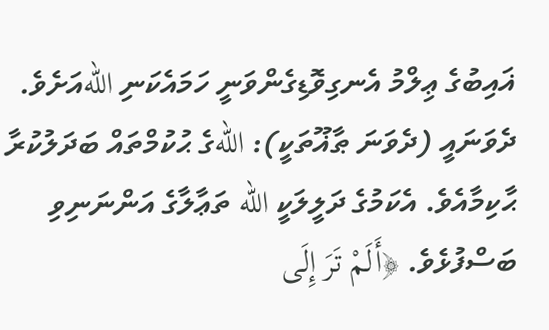ޣައިބުގެ ޢިލްމު އެނގިވޮޑިގެންވަނީ ހަމައެކަނި اللهއަށެވެ.
ދެވަނައީ (ދެވަނަ ޠާޣޫތަކީ): اللهގެ ޙުކުމްތައް ބަދަލުކުރާ ޙާކިމާއެވެ. އެކަމުގެ ދަލީލަކީ الله ތަޢާލާގެ އަންނަނިވި ބަސްފުޅެވެ. ﴿أَلَمْ تَرَ إِلَى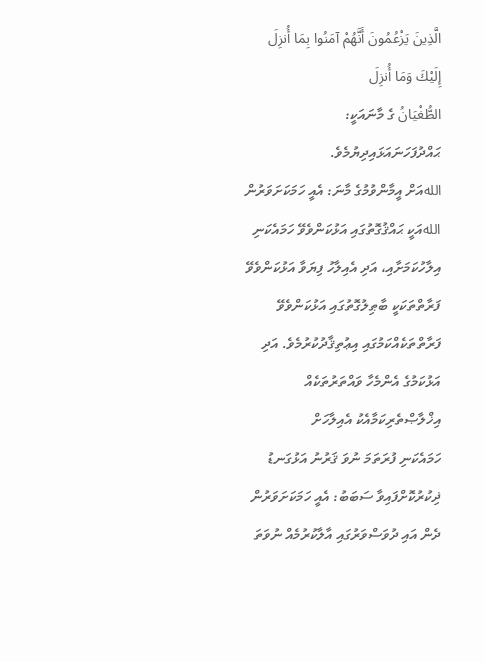الَّذِينَ يَزْعُمُونَ أَنَّهُمْ آمَنُوا بِمَا أُنزِلَ إِلَيْكَ وَمَا أُنزِلَ
الطُّغْيَانُ ގެ މާނައަކީ: ޙައްދުފަހަނައަޅައިދިޔުމެވެ.
اللهއަށް އީމާންވުމުގެ މާނަ: އެއީ ހަމަކަށަވަރުން اللهއަކީ ޙައްޤުގޮތުގައި އަޅުކަންވެވޭ ހަމައެކަނި އިލާހުކަމަށާއި، އަދި އެއިލާހު ފިޔަވާ އަޅުކަންވެވޭ ފަރާތްތަކަކީ ބާޠިލުގޮތުގައި އަޅުކަންވެވޭ ފަރާތްތަކެއްކަމުގައި އިޢުތިޤާދުކުރުމެވެ. އަދި އަޅުކަމުގެ އެންމެހާ ވައްތަރުތަކެއް އިޚްލާޞްތެރިކަމާއެކު އެއިލާހަށް
ހަމައެކަނި ފުރަތަމަ ނުވަ ޤަރުނު އަޅުގަނޑު ޛިކުރުކޮށްފައިވާ ސަބަބު: އެއީ ހަމަކަށަވަރުން ދެން އައި ދުވަސްވަރުގައި އާލާކުރުމެއް ނުވަތަ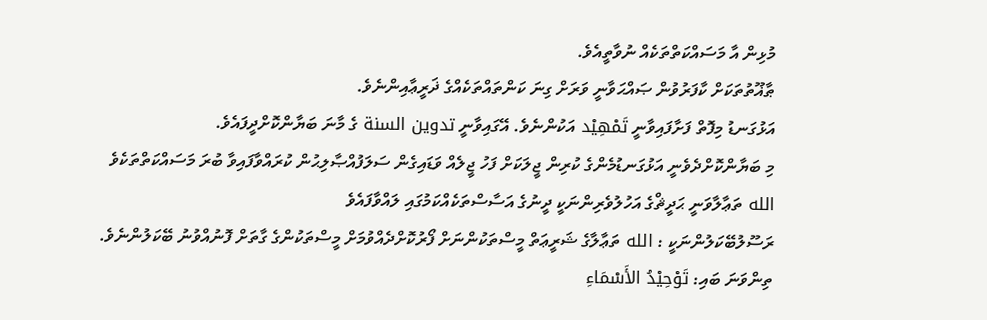މުޅިން އާ މަސައްކަތްތަކެއް ނުވާތީއެވެ.
ޠާޣޫތުތަކަށް ކާފަރުވުން ޞައްޙަވާނީ ވަރަށް ގިނަ ކަންތައްތަކެއްގެ ޛަރީޢާއިންނެވެ.
އަޅުގަނޑު މިފޮތް ފަށާފައިވާނީ تَمْهِيْد އަކުންނެވެ. އޭގައިވާނީ تدوين السنة ގެ މާނަ ބަޔާންކޮށްދީފައެވެ.
މި ބަޔާންކޮށްދެވެނީ އަޅުގަނޑުމެންގެ ކުރިން ޖީލަކަށް ފަހު ޖީލެއް ވަޑައިގެން ސަލަފުއްޞާލިޙުން ކުރައްވާފައިވާ ބުރަ މަސައްކަތްތަކެވެ
الله ތަޢާލާވަނީ ޙަދީޘްގެ އަހުލުވެރިންނަކީ ދީނުގެ އަސާސްތަކެއްކަމުގައި ލައްވާފައެވެ
ރަސޫލުބޭކަލުންނަކީ : الله ތަޢާލާގެ ޝަރީޢަތް މީސްތަކުންނަށް ފޯރުކޮށްދެއްވުމަށް މީސްތަކުންގެ ގާތަށް ފޮނުއްވުނު ބޭކަލުންނެވެ.
ތިންވަނަ ބައި: تَوْحِيْدُ الأَسْمَاءِ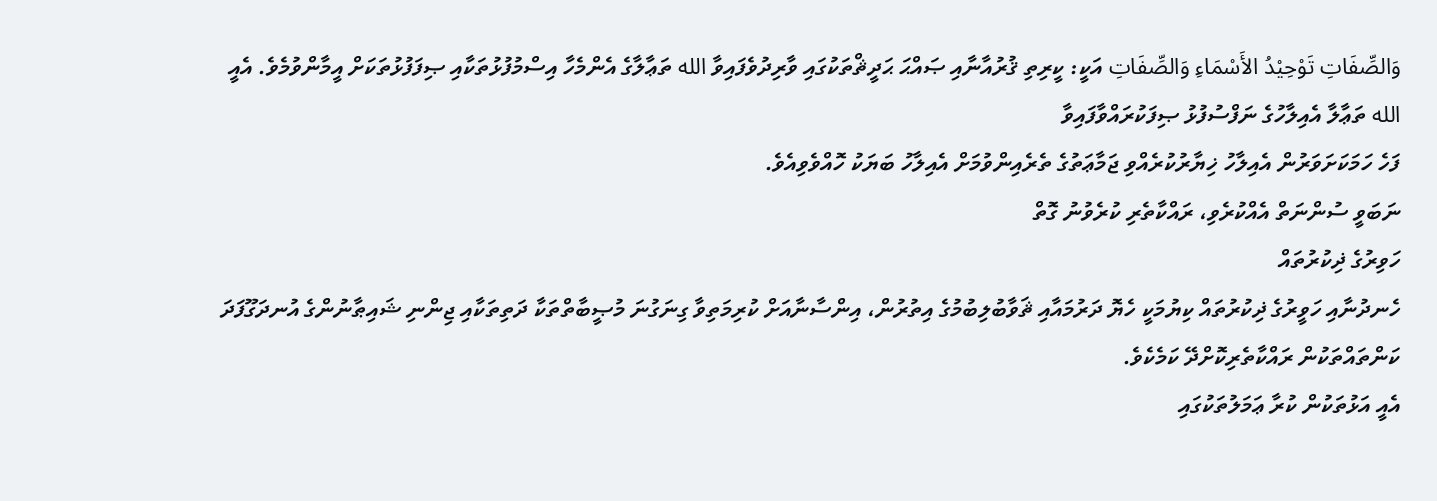وَالصِّفَاتِ تَوْحِيْدُ الأَسْمَاءِ وَالصِّفَاتِ އަކީ: ކީރިތި ޤުރުއާނާއި ޞައްޙަ ޙަދީޘްތަކުގައި ވާރިދުވެފައިވާ الله ތަޢާލާގެ އެންމެހާ އިސްމުފުޅުތަކާއި ޞިފަފުޅުތަކަށް އީމާންވުމެވެ. އެއީ الله ތަޢާލާ އެއިލާހުގެ ނަފްސުފުޅު ޞިފަކުރައްވާފައިވާ
ފަހެ ހަމަކަށަވަރުން އެއިލާހު ޚިޔާރުކުރެއްވި ޖަމާޢަތުގެ ތެރެއިންވުމަށް އެއިލާހު ބަޔަކު ހޮއްވެވިއެވެ.
ނަބަވީ ސުންނަތް އެއްކުރެވި، ރައްކާތެރި ކުރެވުނު ގޮތް
ހަވިރުގެ ޛިކުރުތައް
ހެނދުނާއި ހަވީރުގެ ޛިކުރުތައް ކިޔުމަކީ ހެޔޮ ދަރުމައާއި ޘަވާބުލިބުމުގެ އިތުރުން، އިންސާނާއަށް ކުރިމަތިވާ ގިނަގުނަ މުޞީބާތްތަކާ ދަތިތަކާއި ޖިންނި ޝައިޠާނުންގެ އުނދަގޫފަދަ ކަންތައްތަކުން ރައްކާތެރިކޮށްދޭ ކަމެކެވެ.
އެއީ އަޅުތަކުން ކުރާ ޢަމަލުތަކުގައި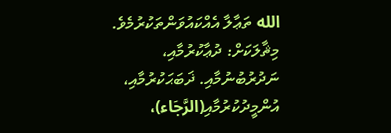الله ތަޢާލާ އެއްކައުވަންތަކުރުމެވެ. މިޘާލަކަށް: ދުޢާކުރުމާއި، ނަދުރުބުނުމާއި. ޛަބަޙަކުރުމާއި، އުންމީދުކުރުމާއި(الرَّجَاء)،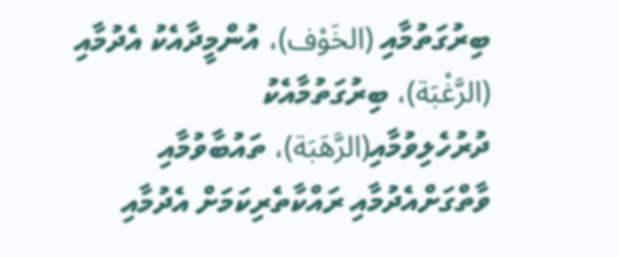ބިރުގަތުމާއި (الخَوْف)، އުންމީދާއެކު އެދުމާއި (الرَّغْبَة)، ބިރުގަތުމާއެކު ދުރުހެލިވުމާއި(الرَّهَبَة)، ތައުބާވުމާއި ވާތްގަށްއެދުމާއި ރައްކާތެރިކަމަށް އެދުމާއި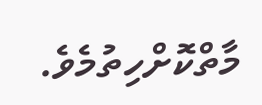މާތްކޮށްހިތުމެވެ.